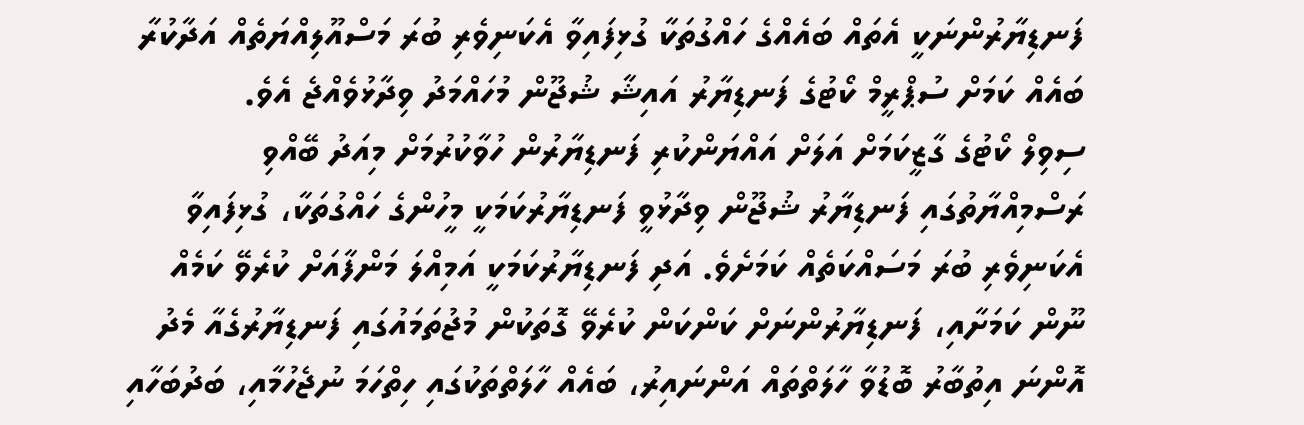ފަނޑިޔާރުންނަކީ އެތައް ބައެއްގެ ހައްގުތަކާ ގުޅިފައިވާ އެކަނިވެރި ބުރަ މަސްއޫލިއްޔަތެއް އަދާކުރާ ބައެއް ކަމަށް ސުޕްރީމް ކޯޓުގެ ފަނޑިޔާރު އައިޝާ ޝުޖޫން މުހައްމަދު ވިދާޅުވެއްޖެ އެވެ.
ސިވިލް ކޯޓުގެ ގާޒީކަމަށް އަލަށް އައްޔަންކުރި ފަނޑިޔާރުން ހުވާކުރުމަށް މިއަދު ބޭއްވި ރަސްމިއްޔާތުގައި ފަނޑިޔާރު ޝުޖޫން ވިދާޅުވީ ފަނޑިޔާރުކަމަކީ މީހުންގެ ހައްގުތަކާ، ގުޅިފައިވާ އެކަނިވެރި ބުރަ މަސައްކަތެއް ކަމަށެވެ. އަދި ފަނޑިޔާރުކަމަކީ އަމިއްލަ މަންފާއަށް ކުރެވޭ ކަމެއް ނޫން ކަމަށާއި، ފަނޑިޔާރުންނަށް ކަންކަން ކުރެވޭ ގޮތަކުން މުޖުތަމައުގައި ފަނޑިޔާރުގެއާ މެދު އޮންނަ އިތުބާރު ބޮޑުވާ ހާލަތްތައް އަންނައިރު، ބައެއް ހާލަތްތަކުގައި ހިތްހަމަ ނުޖެހުމާއި، ބަދުބަހާއި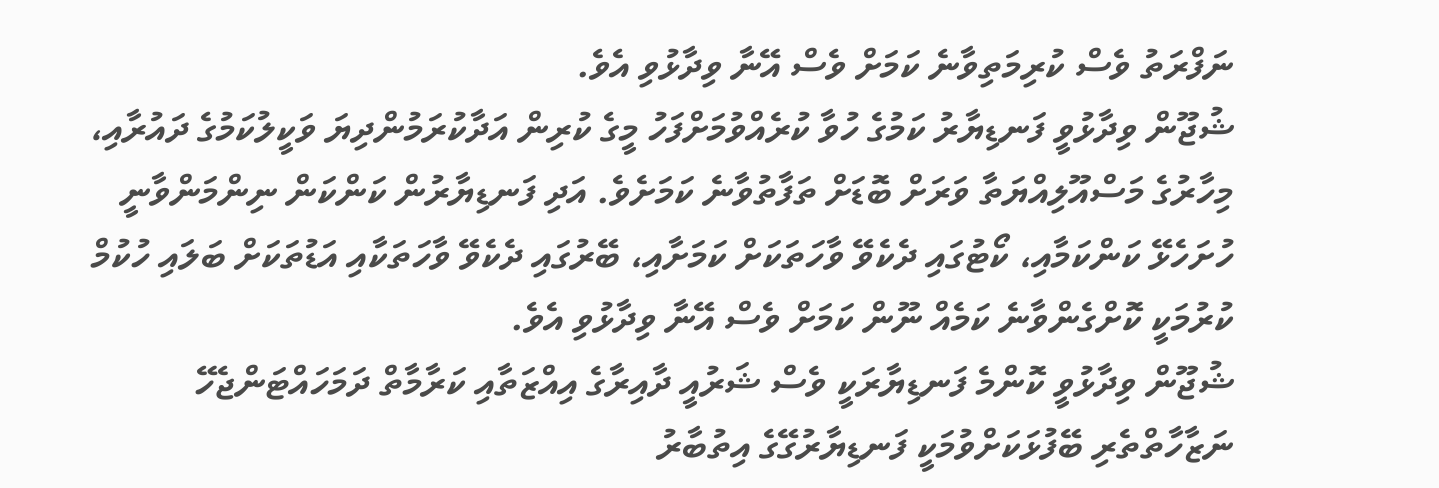ނަފްރަތު ވެސް ކުރިމަތިވާނެ ކަމަށް ވެސް އޭނާ ވިދާޅުވި އެވެ.
ޝުޖޫން ވިދާޅުވީ ފަނޑިޔާރު ކަމުގެ ހުވާ ކުރެއްވުމަށްފަހު މީގެ ކުރިން އަދާކުރަމުންދިޔަ ވަކީލުކަމުގެ ދައުރާއި، މިހާރުގެ މަސްއޫލިއްޔަތާ ވަރަށް ބޮޑަށް ތަފާތުވާނެ ކަމަށެވެ. އަދި ފަނޑިޔާރުން ކަންކަން ނިންމަންވާނީ ހުށަހެޅޭ ކަންކަމާއި، ކޯޓުގައި ދެކެވޭ ވާހަތަކަށް ކަމަށާއި، ބޭރުގައި ދެކެވޭ ވާހަތަކާއި އަޑުތަކަށް ބަލައި ހުކުމް ކުރުމަކީ ކޮށްގެންވާނެ ކަމެއް ނޫން ކަމަށް ވެސް އޭނާ ވިދާޅުވި އެވެ.
ޝުޖޫން ވިދާޅުވީ ކޮންމެ ފަނޑިޔާރަކީ ވެސް ޝަރުއީ ދާއިރާގެ އިއްޒަތާއި ކަރާމާތް ދަމަހައްޓަންޖެހޭ ނަޒާހާތްތެރި ބޭފުޅަކަށްވުމަކީ ފަނޑިޔާރުގޭގެ އިތުބާރު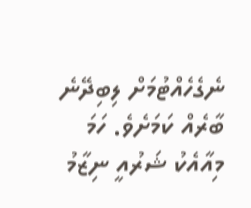ނެގެހެއްޓުމަށް ލިބިދޭނެ ބާރެއް ކަމަށެވެ. ހަމަ މިއާއެކު ޝަރުއީ ނިޒާމު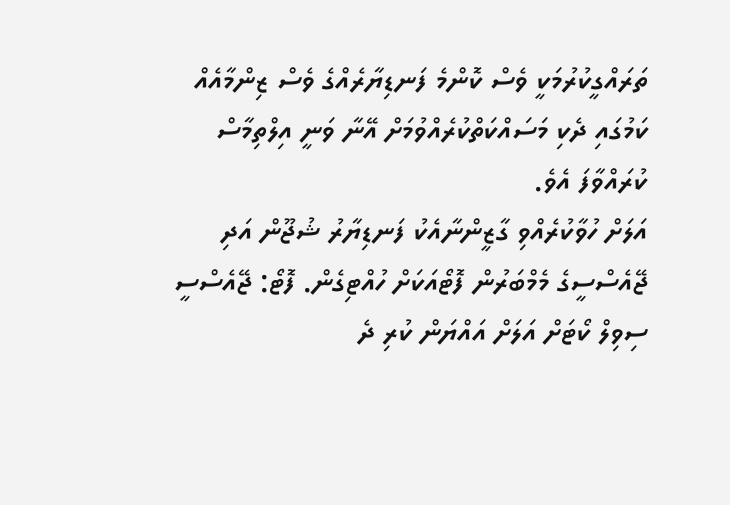ތަރައްގީކުރުމަކީ ވެސް ކޮންމެ ފަނޑިޔާރެއްގެ ވެސް ޒިންމާއެއް ކަމުގައި ދެކި މަސައްކަތްކުރެއްވުމަށް އޭނާ ވަނީ އިލްތިމާސް ކުރައްވާފަ އެވެ.
އަލަށް ހުވާކުރެއްވި ގާޒީންނާއެކު ފަނޑިޔާރު ޝުޖޫން އަދި ޖޭއެސްސީގެ މެމްބަރުން ފޮޓޯއަކަށް ހުއްޓިގެން. ފޮޓޯ: ޖޭއެސްސީ
ސިވިލް ކޯޓަށް އަލަށް އައްޔަން ކުރި ދެ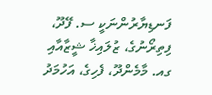ފަނޑިޔާރުންނަކީ ސ. ފޭދޫ، ފިތިރޯނުގެ، ޒުލައިޚާ ޝީޒާއާއި ގއ. މާމެންދޫ، ފެހިގެ، އަހުމަދު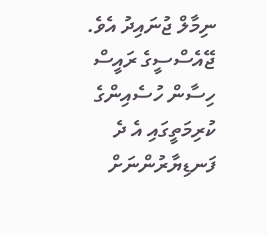ނިމާލް ޖުނައިދު އެވެ. ޖޭއެސްސީގެ ރައީސް ހިސާން ހުސެއިންގެ ކުރިމަތީގައި އެ ދެ ފަނޑިޔާރުންނަށް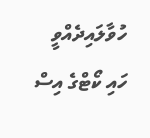ހުވާލައިދެއްވީ ހައި ކޯޓްގެ އިސް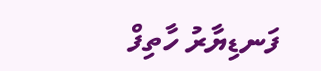ފަނޑިޔާރު ހާތިފް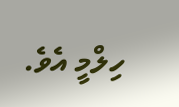ހިލްމީ އެވެ.